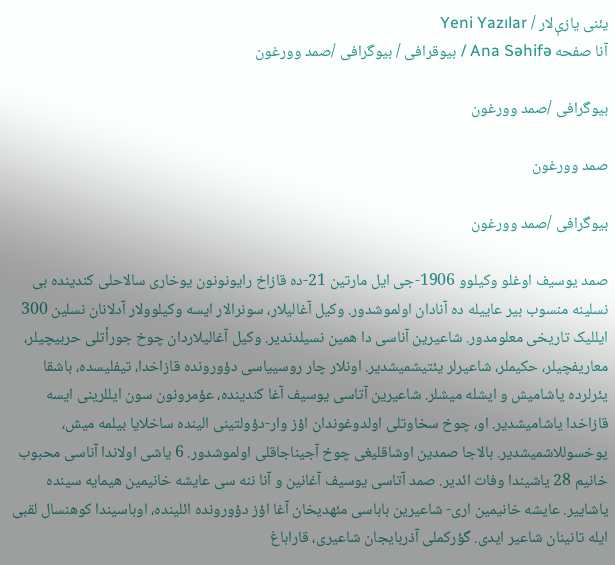یئنی یازې‌لار / Yeni Yazılar
آنا صفحه Ana Səhifə / بیوقرافی / بیوگرافی /صمد وورغون

بیوگرافی /صمد وورغون

صمد وورغون

بیوگرافی /صمد وورغون

صمد یوسیف اوغلو وکیلوو 1906-جی ایل مارتین 21-ده قازاخ رایونونون یوخاری سالاحلی کندینده بی نسلینه منسوب بیر عاییله ده آنادان اولموشدور. وکیل آغالیلار، سونرالار ایسه وکیلوولار آدلانان نسلین 300 ایللیک تاریخی معلومدور. شاعیرین آناسی دا همین نسیلدندیر. وکیل آغالیلاردان چوخ جورأتلی حربیچیلر، معاریفچیلر، حکیملر، شاعیرلر یئتیشمیشدیر. اونلار چار روسییاسی دؤورونده قازاخدا، تیفلیسده، باشقا یئرلرده یاشامیش و ایشله میشلر. شاعیرین آتاسی یوسیف آغا کندینده، عؤمرونون سون ایللرینی ایسه قازاخدا یاشامیشدیر. او، چوخ سخاوتلی اولدوغوندان اؤز وار-دؤولتینی الینده ساخلایا بیلمه میش، یوخسوللاشمیشدیر. بالاجا صمدین اوشاقلیغی چوخ آجیناجاقلی اولموشدور. 6 یاشی اولاندا آناسی محبوب خانیم 28 یاشیندا وفات ائدیر. صمد آتاسی یوسیف آغانین و آنا ننه سی عایشه خانیمین هیمایه سینده یاشاییر. عایشه خانیمین اری- شاعیرین باباسی مئهدیخان آغا اؤز دؤورونده ائلینده، اوباسیندا کوهنسال لقبی ایله تانینان شاعیر ایدی. گؤرکملی آذربایجان شاعیری، قاراباغ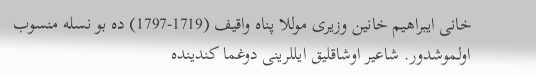خانی ایبراهیم خانین وزیری موللا پناه واقیف (1719-1797) ده بو نسله منسوب اولموشدور. شاعیر اوشاقلیق ایللرینی دوغما کندینده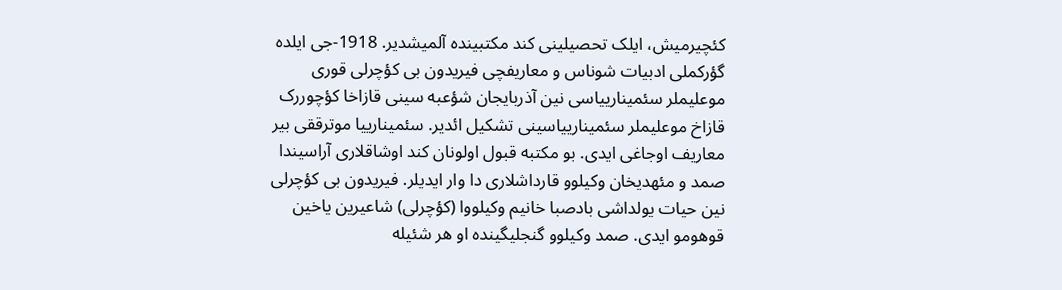کئچیرمیش، ایلک تحصیلینی کند مکتبینده آلمیشدیر. 1918-جی ایلده گؤرکملی ادبیات شوناس و معاریفچی فیریدون بی کؤچرلی قوری موعلیملر سئمینارییاسی نین آذربایجان شؤعبه سینی قازاخا کؤچوررک قازاخ موعلیملر سئمینارییاسینی تشکیل ائدیر. سئمینارییا موترققی بیر معاریف اوجاغی ایدی. بو مکتبه قبول اولونان کند اوشاقلاری آراسیندا صمد و مئهدیخان وکیلوو قارداشلاری دا وار ایدیلر. فیریدون بی کؤچرلی نین حیات یولداشی بادصبا خانیم وکیلووا (کؤچرلی) شاعیرین یاخین قوهومو ایدی. صمد وکیلوو گنجلیگینده او هر شئیله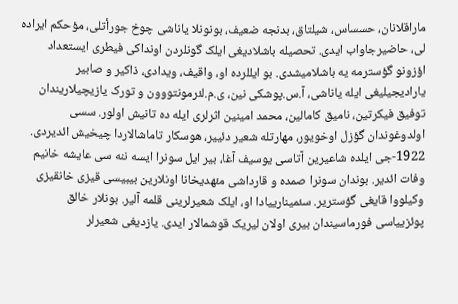ماراقلانان، حسساس، شیلتاق، بدنجه ضعیف، بونونلا یاناشی چوخ جورأتلی، مؤحکم ایراده لی، حاضیرجاواب ایدی. تحصیله باشلادیغی ایلک گونلردن اونداکی فیطری ایستعداد اؤزونو گؤسترمه یه باشلامیشدی. بو ایللرده او، واقیف، ویدادی، ذاکیر و صابیر یارادیجیلیغی ایله یاناشی، آ.س.پوشکی نین، ی.م.لئرمونتووون و تورک یازیچیلاریندان توفیق فیکرتین، نامیق کامالین، محمد امینین اثرلری ایله ده تانیش اولور. سسی اولدوغوندان گؤزل اوخویور، مهارتله شعیر دئییر، هوسکار تاماشالاردا چیخیش ائدیردی. 1922-جی ایلده شاعیرین آتاسی یوسیف آغا، بیر ایل سونرا ایسه ننه سی عایشه خانیم وفات ائدیر. بوندان سونرا صمده و قارداشی مئهدیخانا اونلارین بیبیسی قیزی خانقیزی وکیلووا قایغی گؤستریر. سئمینارییادا او، ایلک شعیرلرینی قلمه آلیر. بونلار خالق پوئزییاسی فورماسیندان بیری اولان لیریک قوشمالار ایدی. یازدیغی شعیرلر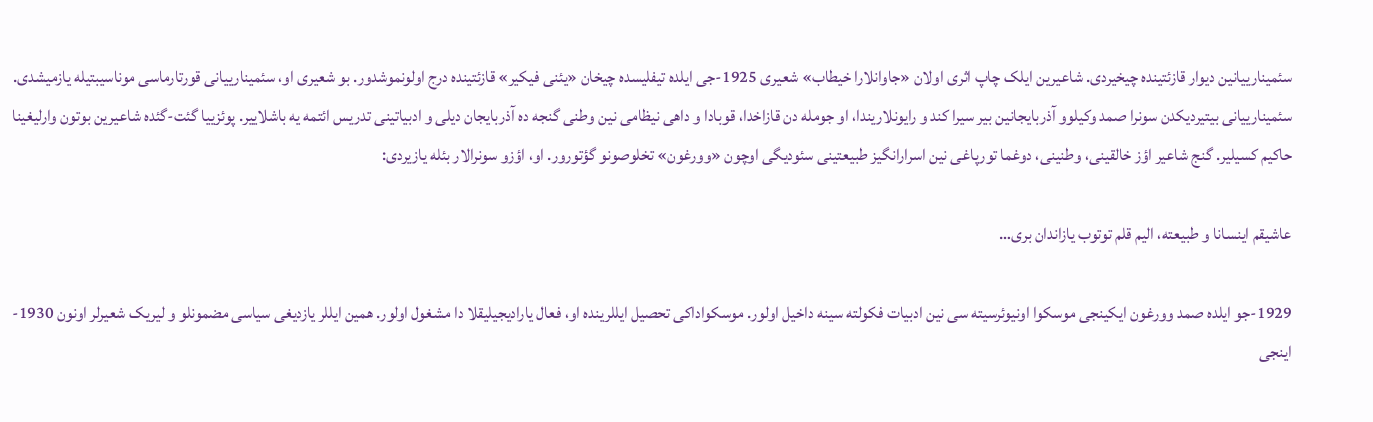سئمینارییانین دیوار قازئتینده چیخیردی. شاعیرین ایلک چاپ اثری اولان «جاوانلارا خیطاب» شعیری 1925-جی ایلده تیفلیسده چیخان «یئنی فیکیر» قازئتینده درج اولونموشدور. بو شعیری او، سئمینارییانی قورتارماسی موناسیبتیله یازمیشدی. سئمینارییانی بیتیردیکدن سونرا صمد وکیلوو آذربایجانین بیر سیرا کند و رایونلاریندا، او جومله دن قازاخدا، قوبادا و داهی نیظامی نین وطنی گنجه ده آذربایجان دیلی و ادبیاتینی تدریس ائتمه یه باشلاییر. پوئزییا گئت-گئده شاعیرین بوتون وارلیغینا حاکیم کسیلیر. گنج شاعیر اؤز خالقینی، وطنینی، دوغما تورپاغی نین اسرارانگیز طبیعتینی سئودیگی اوچون «وورغون» تخلوصونو گؤتورور. او، اؤزو سونرالار بئله یازیردی:

عاشیقم اینسانا و طبیعته، الیم قلم توتوب یازاندان بری…

1929-جو ایلده صمد وورغون ایکینجی موسکوا اونیوئرسیته سی نین ادبیات فکولته سینه داخیل اولور. موسکواداکی تحصیل ایللرینده او، فعال یارادیجیلیقلا دا مشغول اولور. همین ایللر یازدیغی سیاسی مضمونلو و لیریک شعیرلر اونون 1930- اینجی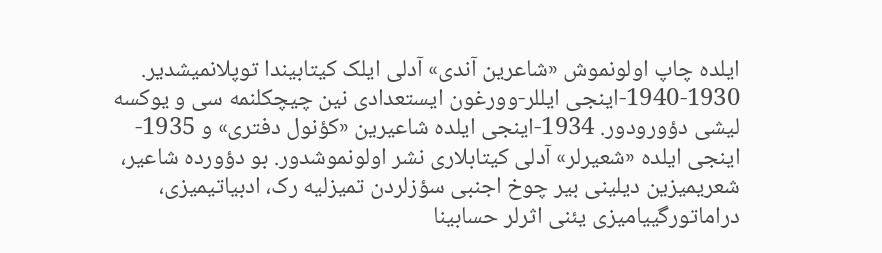ایلده چاپ اولونموش «شاعرین آندی» آدلی ایلک کیتابیندا توپلانمیشدیر. 1930-1940-اینجی ایللر-وورغون ایستعدادی نین چیچکلنمه سی و یوکسه لیشی دؤورودور. 1934-اینجی ایلده شاعیرین «کؤنول دفتری» و 1935- اینجی ایلده «شعیرلر» آدلی کیتابلاری نشر اولونموشدور. بو دؤورده شاعیر، شعریمیزین دیلینی بیر چوخ اجنبی سؤزلردن تمیزلیه رک، ادبیاتیمیزی، دراماتورگییامیزی یئنی اثرلر حسابینا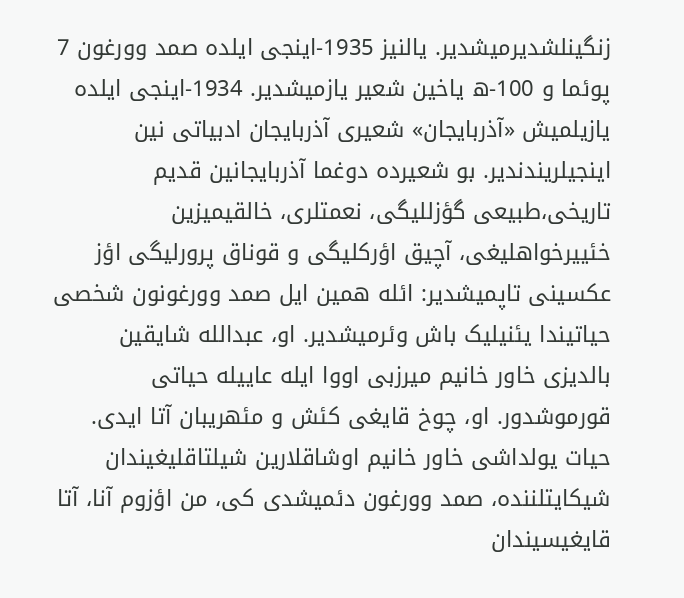زنگینلشدیرمیشدیر. یالنیز 1935-اینجی ایلده صمد وورغون 7 پوئما و 100-ه یاخین شعیر یازمیشدیر. 1934-اینجی ایلده یازیلمیش «آذربایجان» شعیری آذربایجان ادبیاتی نین اینجیلریندندیر. بو شعیرده دوغما آذربایجانین قدیم تاریخی،طبیعی گؤزللیگی، نعمتلری، خالقیمیزین خئییرخواهلیغی، آچیق اؤرکلیگی و قوناق پرورلیگی اؤز عکسینی تاپمیشدیر: ائله همین ایل صمد وورغونون شخصی حیاتیندا یئنیلیک باش وئرمیشدیر. او، عبدالله شایقین بالدیزی خاور خانیم میرزبی اووا ایله عاییله حیاتی قورموشدور. او، چوخ قایغی کئش و مئهریبان آتا ایدی. حیات یولداشی خاور خانیم اوشاقلارین شیلتاقلیغیندان شیکایتلننده، صمد وورغون دئمیشدی کی، من اؤزوم آنا، آتا قایغیسیندان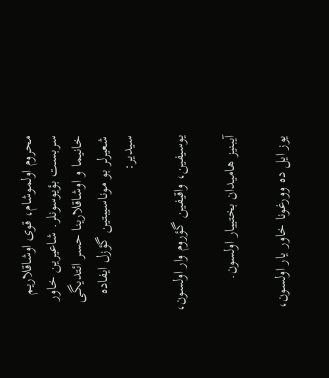محروم اولموشام، قوی اوشاقلاریم سربست بؤیوسونلر. شاعیرین خاور خانیما و اوشاقلارینا حسر ائتدیگی شعیرلر بو موناسیبتین گؤزل ایفاده سیدیر:

یوسیفین، واقیفین گؤروم وار اولسون،

آیبنیز هامیدان بختییار اولسون.

یوز ایل ده وورغونا خاور یار اولسون،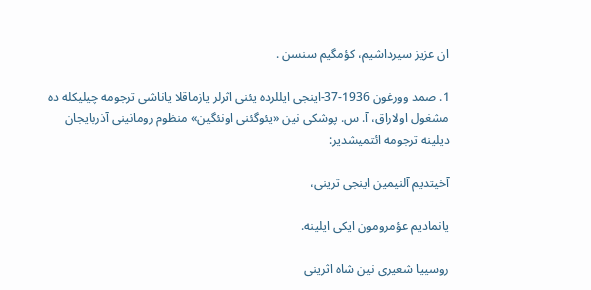ان عزیز سیرداشیم، کؤمگیم سنسن .

1. صمد وورغون 1936-37-اینجی ایللرده یئنی اثرلر یازماقلا یاناشی ترجومه چیلیکله ده مشغول اولاراق، آ. س. پوشکی نین «یئوگئنی اونئگین» منظوم رومانینی آذربایجان دیلینه ترجومه ائتمیشدیر:

آخیتدیم آلنیمین اینجی ترینی،

یانمادیم عؤمرومون ایکی ایلینه.

روسییا شعیری نین شاه اثرینی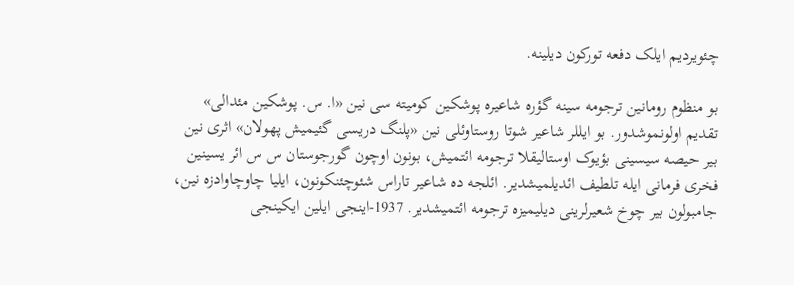چئویردیم ایلک دفعه تورکون دیلینه.

بو منظوم رومانین ترجومه سینه گؤره شاعیره پوشکین کومیته سی نین «ا. س. پوشکین مئدالی» تقدیم اولونموشدور. بو ایللر شاعیر شوتا روستاوئلی نین «پلنگ دریسی گئیمیش پهولان» اثری نین بیر حیصه سیسینی بؤیوک اوستالیقلا ترجومه ائتمیش، بونون اوچون گورجوستان س س ائر یسینین فخری فرمانی ایله تلطیف ائدیلمیشدیر. ائلجه ده شاعیر تاراس شئوچئنکونون، ایلیا چاوچاوادزه نین، جامبولون بیر چوخ شعیرلرینی دیلیمیزه ترجومه ائتمیشدیر. 1937-اینجی ایلین ایکینجی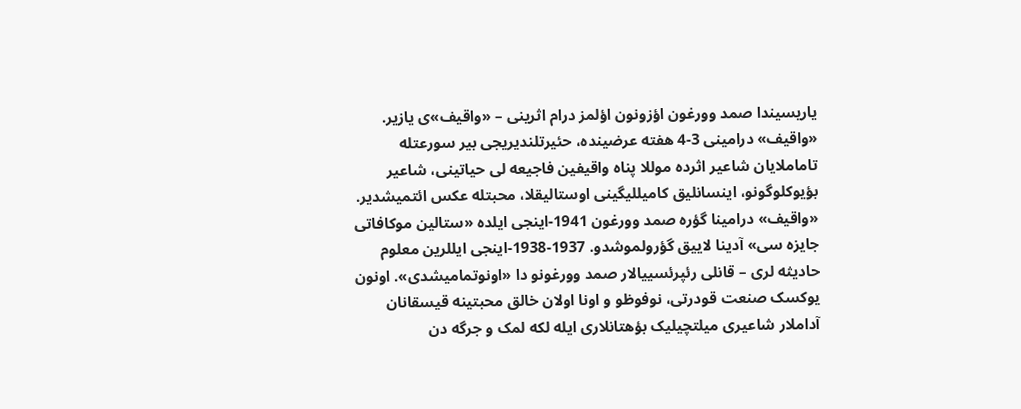یاریسیندا صمد وورغون اؤزونون اؤلمز درام اثرینی – «واقیف»ی یازیر. «واقیف» درامینی 3-4 هفته عرضینده، حئیرتلندیریجی بیر سورعتله تاماملایان شاعیر اثرده موللا پناه واقیفین فاجیعه لی حیاتینی، شاعیر بؤیوکلوگونو، اینسانلیق کامیللیگینی اوستالیقلا، محبتله عکس ائتمیشدیر. «واقیف» درامینا گؤره صمد وورغون 1941-اینجی ایلده «ستالین موکافاتی جایزه سی» آدینا لاییق گؤرولموشدو. 1937-1938-اینجی ایللرین معلوم حادیثه لری – قانلی رئپرئسییالار صمد وورغونو دا «اونوتمامیشدی». اونون یوکسک صنعت قودرتی، نوفوظو و اونا اولان خالق محبتینه قیسقانان آداملار شاعیری میلتچیلیک بؤهتانلاری ایله لکه لمک و جرگه دن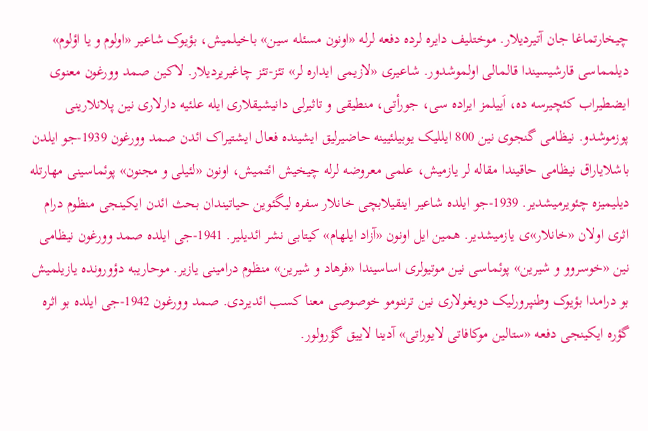چیخارتماغا جان آتیردیلار. موختلیف دایره لرده دفعه لرله «اونون مسئله سین» باخیلمیش، بؤیوک شاعیر «اولوم و یا اؤلوم» دیلمماسی قارشیسیندا قالمالی اولموشدور. شاعیری «لازیمی ایداره لر» تئز-تئز چاغیریردیلار. لاکین صمد وورغون معنوی ایضطیراب کئچیرسه ده، اَییلمز ایراده سی، جورأتی، منطیقی و تاثیرلی دانیشیقلاری ایله علئیه دارلاری نین پلانلارینی پوزموشدو. نیظامی گنجوی نین 800 ایللیک یوبیلئیینه حاضیرلیق ایشینده فعال ایشتیراک ائدن صمد وورغون 1939-جو ایلدن باشلایاراق نیظامی حاقیندا مقاله لر یازمیش، علمی معروضه لرله چیخیش ائتمیش، اونون «لئیلی و مجنون» پوئماسینی مهارتله دیلیمیزه چئویرمیشدیر. 1939-جو ایلده شاعیر اینقیلابچی خانلار سفره لیگئوین حیاتیندان بحث ائدن ایکینجی منظوم درام اثری اولان «خانلار»ی یازمیشدیر. همین ایل اونون «آزاد ایلهام» کیتابی نشر ائدیلیر. 1941-جی ایلده صمد وورغون نیظامی نین «خوسروو و شیرین» پوئماسی نین موتیولری اساسیندا «فرهاد و شیرین» منظوم درامینی یازیر. موحاریبه دؤورونده یازیلمیش بو درامدا بؤیوک وطنپرورلیک دویغولاری نین ترننومو خوصوصی معنا کسب ائدیردی. صمد وورغون 1942-جی ایلده بو اثره گؤره ایکینجی دفعه «ستالین موکافاتی لایوراتی» آدینا لاییق گؤرولور.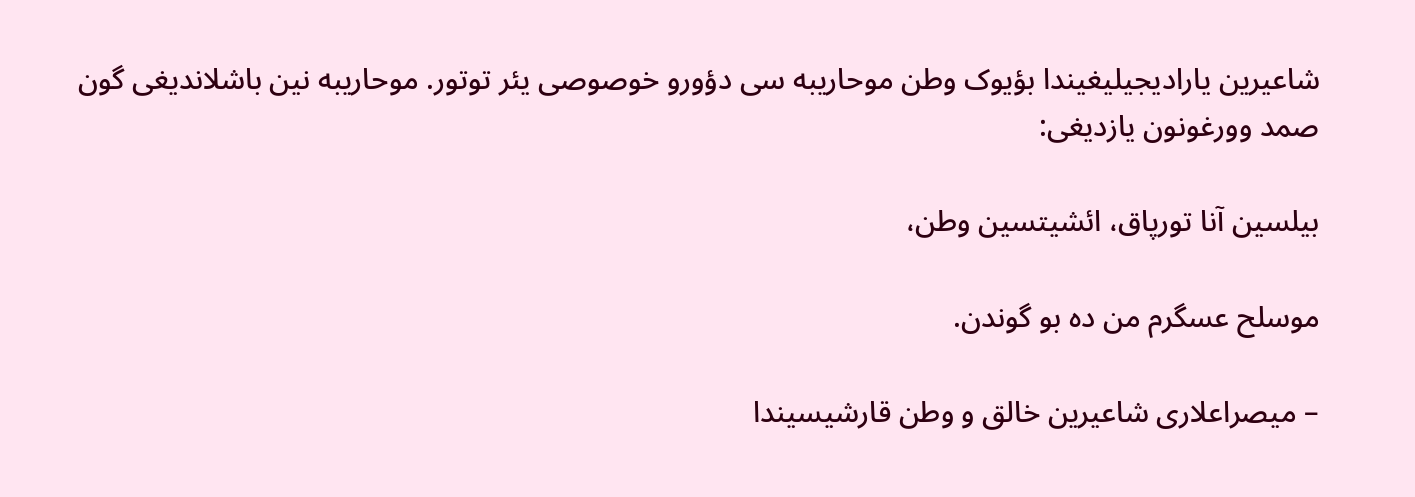شاعیرین یارادیجیلیغیندا بؤیوک وطن موحاریبه سی دؤورو خوصوصی یئر توتور. موحاریبه نین باشلاندیغی گون صمد وورغونون یازدیغی:

بیلسین آنا تورپاق، ائشیتسین وطن،

موسلح عسگرم من ده بو گوندن.

– میصراعلاری شاعیرین خالق و وطن قارشیسیندا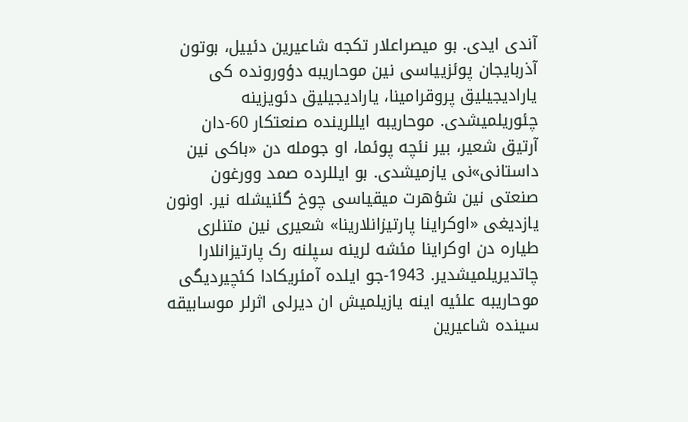آندی ایدی. بو میصراعلار تکجه شاعیرین دئییل، بوتون آذربایجان پوئزییاسی نین موحاریبه دؤورونده کی یارادیجیلیق پروقرامینا، یارادیجیلیق دئویزینه چئوریلمیشدی. موحاریبه ایللرینده صنعتکار 60-دان آرتیق شعیر، بیر نئچه پوئما، او جومله دن «باکی نین داستانی»نی یازمیشدی. بو ایللرده صمد وورغون صنعتی نین شؤهرت میقیاسی چوخ گئنیشله نیر. اونون یازدیغی «اوکراینا پارتیزانلارینا» شعیری نین متنلری طیاره دن اوکراینا مئشه لرینه سپلنه رک پارتیزانلارا چاتدیریلمیشدیر. 1943-جو ایلده آمئریکادا کئچیردیگی موحاریبه علئیه اینه یازیلمیش ان دیرلی اثرلر موسابیقه سینده شاعیرین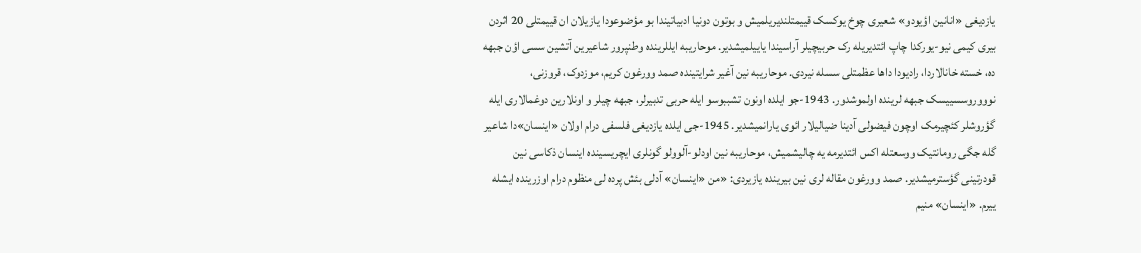یازدیغی «انانین اؤیودو» شعیری چوخ یوکسک قییمتلندیریلمیش و بوتون دونیا ادبیاتیندا بو مؤضوعودا یازیلان ان قییمتلی 20 اثردن بیری کیمی نیو-یورکدا چاپ ائتدیریله رک حربیچیلر آراسیندا یاییلمیشدیر. موحاریبه ایللرینده وطنپرور شاعیرین آتشین سسی اؤن جبهه ده، خسته خانالاردا، رادیودا داها عظمتلی سسله نیردی. موحاریبه نین آغیر شرایتینده صمد وورغون کریم، موزدوک، قروزنی، نوووروسسییسک جبهه لرینده اولموشدور. 1943-جو ایلده اونون تشببوسو ایله حربی تدبیرلر، جبهه چیلر و اونلارین دوغمالاری ایله گؤروشلر کئچیرمک اوچون فیضولی آدینا ضیالیلار ائوی یارانمیشدیر. 1945-جی ایلده یازدیغی فلسفی درام اولان «اینسان»دا شاعیر گله جگی رومانتیک ووسعتله اکس ائتدیرمه یه چالیشمیش، موحاریبه نین اودلو-آلوولو گونلری ایچریسینده اینسان ذکاسی نین قودرتینی گؤسترمیشدیر. صمد وورغون مقاله لری نین بیرینده یازیردی: «من «اینسان» آدلی بئش پرده لی منظوم درام اوزرینده ایشله ییرم. «اینسان» منیم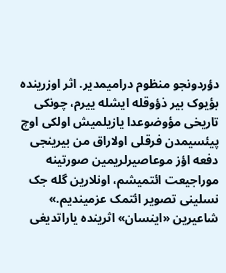دؤردونجو منظوم درامیمدیر. اثر اوزرینده بؤیوک بیر ذؤوقله ایشله ییرم، چونکی تاریخی مؤوضوعدا یازیلمیش اولکی اوچ پیئسیمدن فرقلی اولاراق من بیرینجی دفعه اؤز موعاصیرلریمین صورتینه موراجیعت ائتمیشم، اونلارین گله جک نسلینی تصویر ائتمک عزمیندیم.» شاعیرین «اینسان» اثرینده یاراتدیغی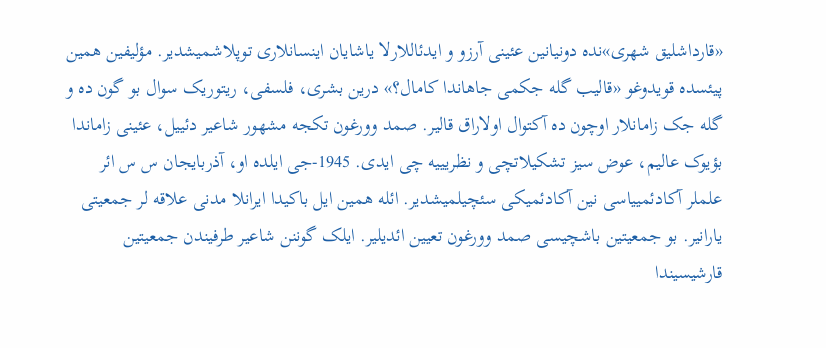«قارداشلیق شهری»نده دونیانین عئینی آرزو و ایدئاللارلا یاشایان اینسانلاری توپلاشمیشدیر. مؤلیفین همین پیئسده قویدوغو «قالیب گله جکمی جاهاندا کامال؟» درین بشری، فلسفی، ریتوریک سوال بو گون ده و گله جک زامانلار اوچون ده آکتوال اولاراق قالیر. صمد وورغون تکجه مشهور شاعیر دئییل، عئینی زاماندا بؤیوک عالیم، عوض سیز تشکیلاتچی و نظریییه چی ایدی. 1945-جی ایلده او، آذربایجان س س ائر علملر آکادئمییاسی نین آکادئمیکی سئچیلمیشدیر. ائله همین ایل باکیدا ایرانلا مدنی علاقه لر جمعیتی یارانیر. بو جمعیتین باشچیسی صمد وورغون تعیین ائدیلیر. ایلک گوننن شاعیر طرفیندن جمعیتین قارشیسیندا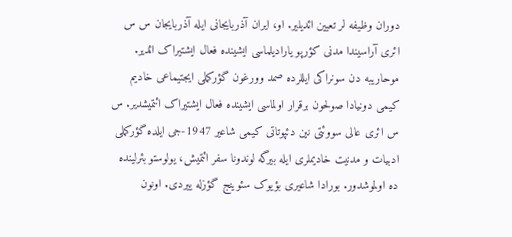دوران وظیفه لر تعیین ائدیلیر. او، ایران آذربایجانی ایله آذربایجان س س ائری آراسیندا مدنی کؤرپو یارادیلماسی ایشینده فعال ایشتیراک ائدیر. موحاریبه دن سونراکی ایللرده صمد وورغون گؤرکملی ایجتیماعی خادیم کیمی دونیادا صولحون برقرار اولماسی ایشینده فعال ایشتیراک ائتمیشدیر. س س ائری عالی سووئتی نین دئپوتاتی کیمی شاعیر 1947-جی ایلده گؤرکملی ادبیات و مدنیت خادیملری ایله بیرگه لوندونا سفر ائتمیش، یولوستو بئرلینده ده اولموشدور. بورادا شاعیری بؤیوک سئوینج گؤزله ییردی. اونون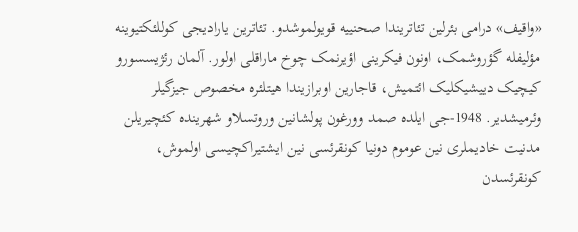«واقیف» درامی بئرلین تئاتریندا صحنییه قویولموشدو. تئاترین یارادیجی کوللئکتیوینه مؤلیفله گؤروشمک، اونون فیکرینی اؤیرنمک چوخ ماراقلی اولور. آلمان رئژیسسورو کیچیک دییشیکلیک ائتمیش، قاجارین اوبرازیندا هیتلئره مخصوص جیزگیلر وئرمیشدیر. 1948-جی ایلده صمد وورغون پولشانین وروتسلاو شهرینده کئچیریلن مدنیت خادیملری نین عوموم دونیا کونقرئسی نین ایشتیراکچیسی اولموش، کونقرئسدن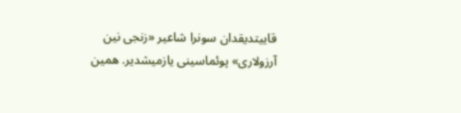قاییتدیقدان سونرا شاعیر «زنجی نین آرزولاری» پوئماسینی یازمیشدیر. همین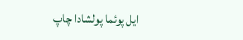ایل پوئما پولشادا چاپ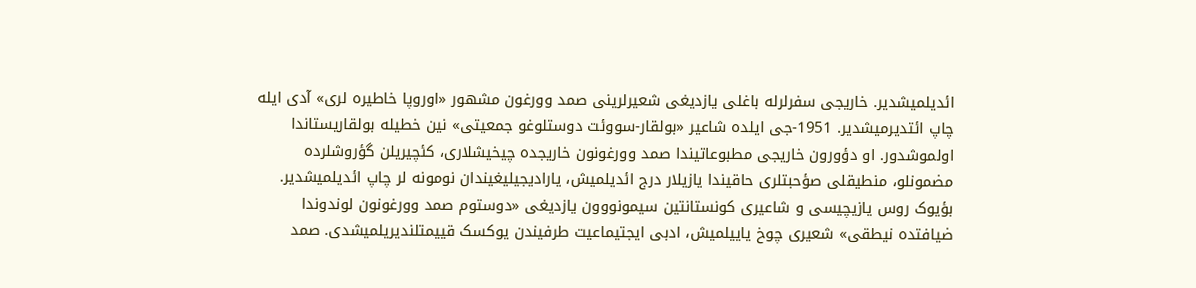ائدیلمیشدیر. خاریجی سفرلرله باغلی یازدیغی شعیرلرینی صمد وورغون مشهور «اوروپا خاطیره لری» آدی ایله چاپ ائتدیرمیشدیر. 1951-جی ایلده شاعیر «بولقار-سووئت دوستلوغو جمعیتی» نین خطیله بولقاریستاندا اولموشدور. او دؤورون خاریجی مطبوعاتیندا صمد وورغونون خاریجده چیخیشلاری، کئچیریلن گؤروشلرده مضمونلو، منطیقلی صؤحبتلری حاقیندا یازیلار درج ائدیلمیش، یارادیجیلیغیندان نومونه لر چاپ ائدیلمیشدیر. بؤیوک روس یازیچیسی و شاعیری کونستانتین سیمونووون یازدیغی «دوستوم صمد وورغونون لوندوندا ضیافتده نیطقی» شعیری چوخ یاییلمیش، ادبی ایجتیماعیت طرفیندن یوکسک قییمتلندیریلمیشدی. صمد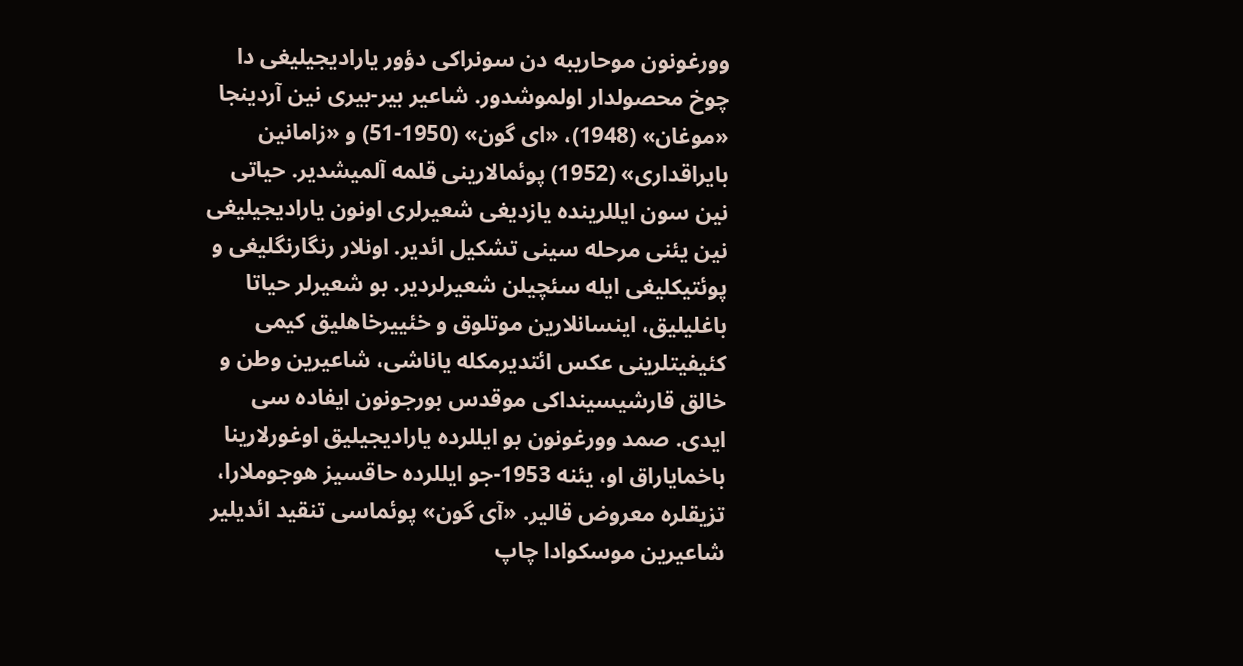وورغونون موحاریبه دن سونراکی دؤور یارادیجیلیغی دا چوخ محصولدار اولموشدور. شاعیر بیر-بیری نین آردینجا «موغان» (1948)، «ای گون» (1950-51) و «زامانین بایراقداری» (1952) پوئمالارینی قلمه آلمیشدیر. حیاتی نین سون ایللرینده یازدیغی شعیرلری اونون یارادیجیلیغی نین یئنی مرحله سینی تشکیل ائدیر. اونلار رنگارنگلیغی و پوئتیکلیغی ایله سئچیلن شعیرلردیر. بو شعیرلر حیاتا باغلیلیق، اینسانلارین موتلوق و خئییرخاهلیق کیمی کئیفیتلرینی عکس ائتدیرمکله یاناشی، شاعیرین وطن و خالق قارشیسینداکی موقدس بورجونون ایفاده سی ایدی. صمد وورغونون بو ایللرده یارادیجیلیق اوغورلارینا باخمایاراق او، یئنه 1953-جو ایللرده حاقسیز هوجوملارا، تزیقلره معروض قالیر. «آی گون» پوئماسی تنقید ائدیلیر شاعیرین موسکوادا چاپ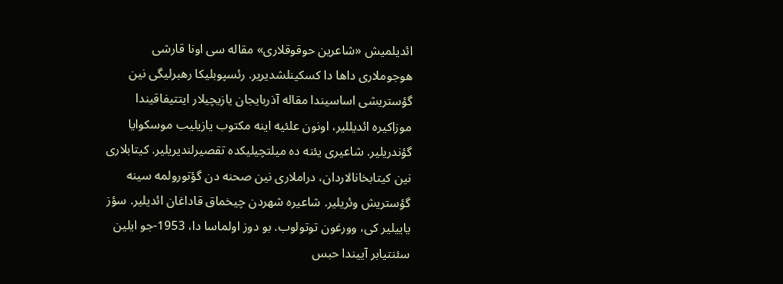ائدیلمیش «شاعرین حوقوقلاری» مقاله سی اونا قارشی هوجوملاری داها دا کسکینلشدیریر. رئسپوبلیکا رهبرلیگی نین گؤستریشی اساسیندا مقاله آذربایجان یازیچیلار ایتتیفاقیندا موزاکیره ائدیللیر، اونون علئیه اینه مکتوب یازیلیب موسکوایا گؤندریلیر. شاعیری یئنه ده میلتچیلیکده تقصیرلندیریلیر. کیتابلاری نین کیتابخانالاردان، دراملاری نین صحنه دن گؤتورولمه سینه گؤستریش وئریلیر. شاعیره شهردن چیخماق قاداغان ائدیلیر. سؤز یاییلیر کی، وورغون توتولوب. بو دوز اولماسا دا، 1953-جو ایلین سئنتیابر آییندا حبس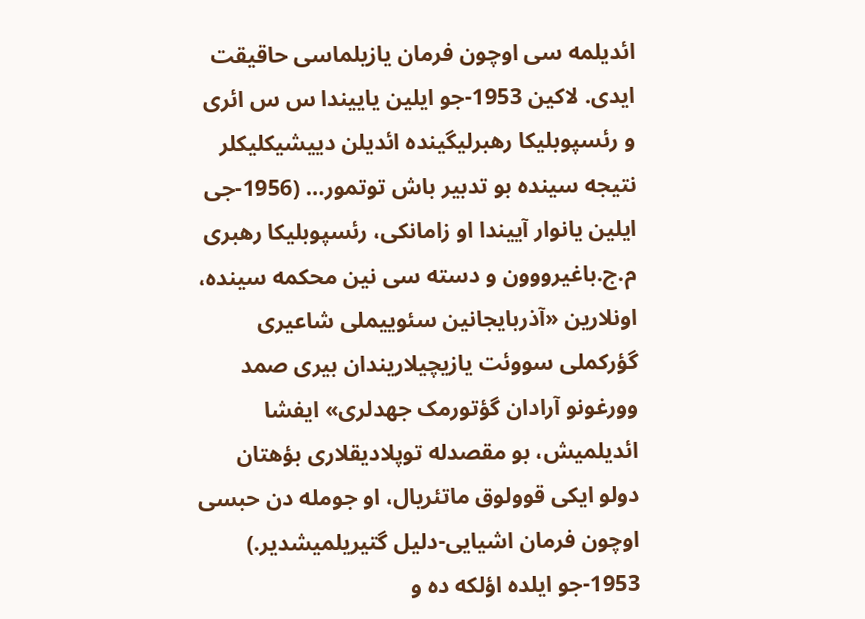ائدیلمه سی اوچون فرمان یازیلماسی حاقیقت ایدی. لاکین 1953-جو ایلین یاییندا س س ائری و رئسپوبلیکا رهبرلیگینده ائدیلن دییشیکلیکلر نتیجه سینده بو تدبیر باش توتمور… (1956-جی ایلین یانوار آییندا او زامانکی، رئسپوبلیکا رهبری م.ج.باغیرووون و دسته سی نین محکمه سینده، اونلارین «آذربایجانین سئوییملی شاعیری گؤرکملی سووئت یازیچیلاریندان بیری صمد وورغونو آرادان گؤتورمک جهدلری» ایفشا ائدیلمیش، بو مقصدله توپلادیقلاری بؤهتان دولو ایکی قوولوق ماتئریال، او جومله دن حبسی اوچون فرمان اشیایی-دلیل گتیریلمیشدیر.) 1953-جو ایلده اؤلکه ده و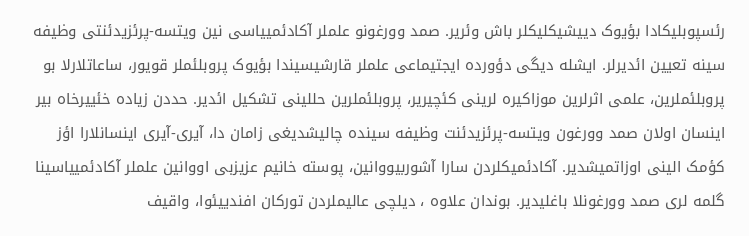رئسپوبلیکادا بؤیوک دییشیکلیکلر باش وئریر. صمد وورغونو علملر آکادئمییاسی نین ویتسه-پرئزیدئنتی وظیفه سینه تعیین ائدیرلر. ایشله دیگی دؤورده ایجتیماعی علملر قارشیسیندا بؤیوک پروبلئملر قویور، ساعاتلارلا بو پروبلئملرین، علمی اثرلرین موزاکیره لرینی کئچیریر، پروبلئملرین حللینی تشکیل ائدیر. حددن زیاده خئییرخاه بیر اینسان اولان صمد وورغون ویتسه-پرئزیدئنت وظیفه سینده چالیشدیغی زامان دا، آیری-آیری اینسانلارا اؤز کؤمک الینی اوزاتمیشدیر. آکادئمیکلردن سارا آشوربیووانین، پوسته خانیم عزیزبی اووانین علملر آکادئمییاسینا گلمه لری صمد وورغونلا باغلیدیر. بوندان علاوه ، دیلچی عالیملردن تورکان افندییئوا، واقیف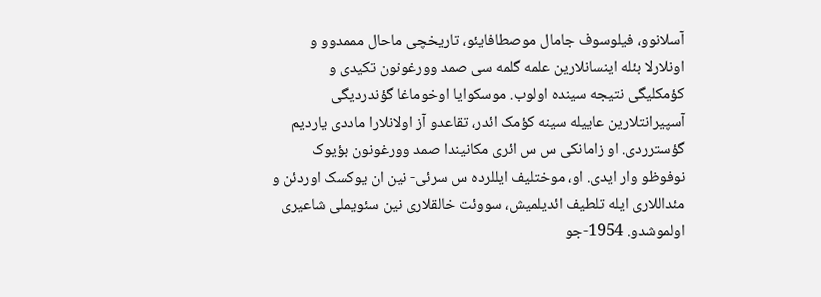آسلانوو، فیلوسوف جامال موصطافایئو، تاریخچی ماحال مممدوو و اونلارلا بئله اینسانلارین علمه گلمه سی صمد وورغونون تکیدی و کؤمکلیگی نتیجه سینده اولوب. موسکوایا اوخوماغا گؤندردیگی آسپیرانتلارین عاییله سینه کؤمک ائدر، تقاعدو آز اولانلارا ماددی یاردیم گؤسترردی. او زامانکی س س ائری مکانیندا صمد وورغونون بؤیوک نوفوظو وار ایدی. او، موختلیف ایللرده س سرئی- نین ان یوکسک اوردئن و مئداللاری ایله تلطیف ائدیلمیش، سووئت خالقلاری نین سئویملی شاعیری اولموشدو. 1954-جو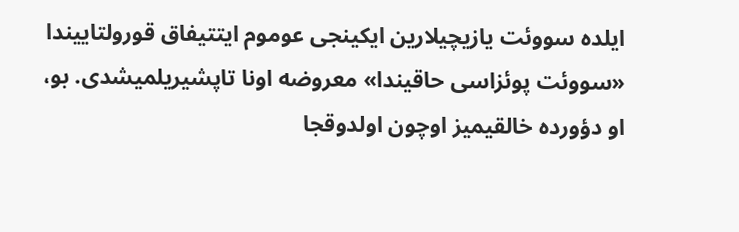ایلده سووئت یازیچیلارین ایکینجی عوموم ایتتیفاق قورولتاییندا «سووئت پوئزاسی حاقیندا» معروضه اونا تاپشیریلمیشدی. بو، او دؤورده خالقیمیز اوچون اولدوقجا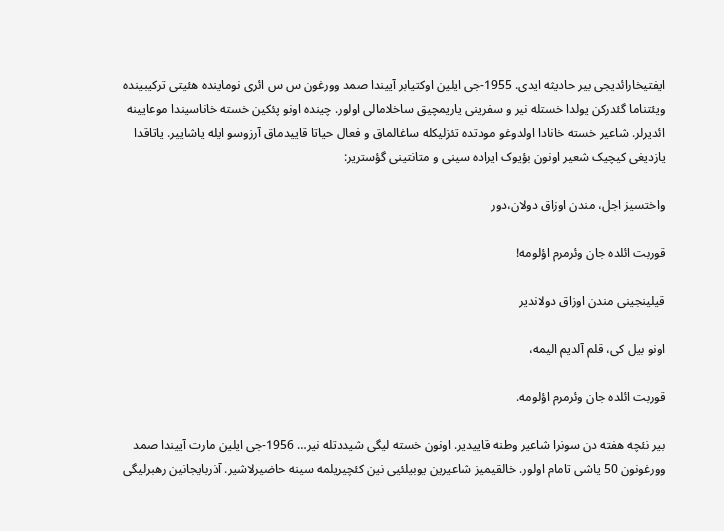ایفتیخارائدیجی بیر حادیثه ایدی. 1955-جی ایلین اوکتیابر آییندا صمد وورغون س س ائری نوماینده هئیتی ترکیبینده ویئتناما گئدرکن یولدا خستله نیر و سفرینی یاریمچیق ساخلامالی اولور. چینده اونو پئکین خسته خاناسیندا موعایینه ائدیرلر. شاعیر خسته خانادا اولدوغو مودتده تئزلیکله ساغالماق و فعال حیاتا قاییدماق آرزوسو ایله یاشاییر. یاتاقدا یازدیغی کیچیک شعیر اونون بؤیوک ایراده سینی و متانتینی گؤستریر:

واختسیز اجل، مندن اوزاق دولان،دور

قوربت ائلده جان وئرمرم اؤلومه!

قیلینجینی مندن اوزاق دولاندیر

اونو بیل کی، قلم آلدیم الیمه،

قوربت ائلده جان وئرمرم اؤلومه.

بیر نئچه هفته دن سونرا شاعیر وطنه قاییدیر. اونون خسته لیگی شیددتله نیر… 1956-جی ایلین مارت آییندا صمد وورغونون 50 یاشی تامام اولور. خالقیمیز شاعیرین یوبیلئیی نین کئچیریلمه سینه حاضیرلاشیر. آذربایجانین رهبرلیگی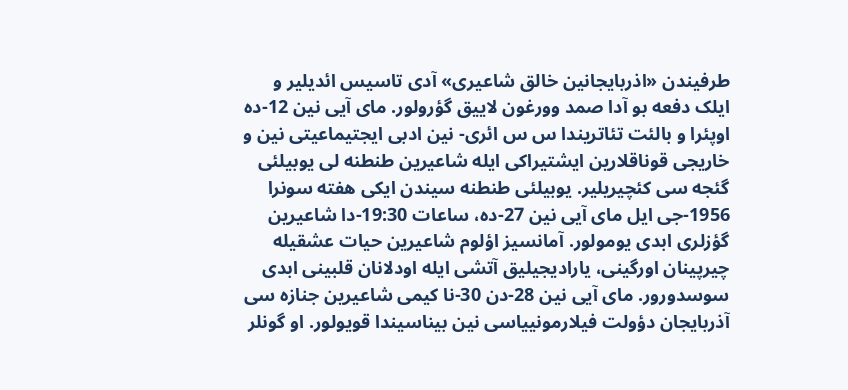طرفیندن «اذربایجانین خالق شاعیری» آدی تاسیس ائدیلیر و ایلک دفعه بو آدا صمد وورغون لاییق گؤرولور. مای آیی نین 12-ده اوپئرا و بالئت تئاتریندا س س ائری- نین ادبی ایجتیماعیتی نین و خاریجی قوناقلارین ایشتیراکی ایله شاعیرین طنطنه لی یوبیلئی گئجه سی کئچیریلیر. یوبیلئی طنطنه سیندن ایکی هفته سونرا 1956-جی ایل مای آیی نین 27-ده، ساعات 19:30-دا شاعیرین گؤزلری ابدی یومولور. آمانسیز اؤلوم شاعیرین حیات عشقیله چیرپینان اورگینی، یارادیجیلیق آتشی ایله اودلانان قلبینی ابدی سوسدورور. مای آیی نین 28-دن 30-نا کیمی شاعیرین جنازه سی آذربایجان دؤولت فیلارمونییاسی نین بیناسیندا قویولور. او گونلر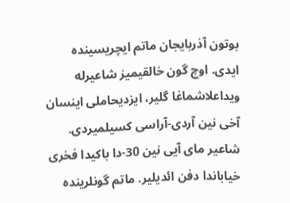بوتون آذربایجان ماتم ایچریسینده ایدی. اوچ گون خالقیمیز شاعیرله ویداعلاشماغا گلیر، ایزدیحاملی اینسان آخی نین آردی-آراسی کسیلمیردی. شاعیر مای آیی نین 30-دا باکیدا فخری خیاباندا دفن ائدیلیر. ماتم گونلرینده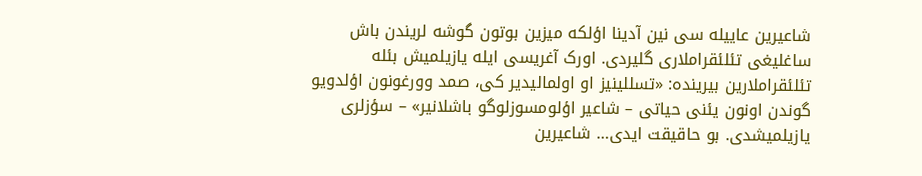شاعیرین عاییله سی نین آدینا اؤلکه میزین بوتون گوشه لریندن باش ساغلیغی تئلئقراملاری گلیردی. اورک آغریسی ایله یازیلمیش بئله تئلئقراملارین بیرینده: «تسللینیز او اولمالیدیر کی، صمد وورغونون اؤلدویو گوندن اونون یئنی حیاتی – شاعیر اؤلومسوزلوگو باشلانیر» – سؤزلری یازیلمیشدی. بو حاقیقت ایدی… شاعیرین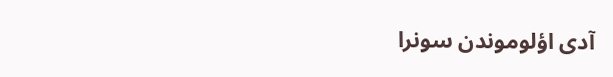آدی اؤلوموندن سونرا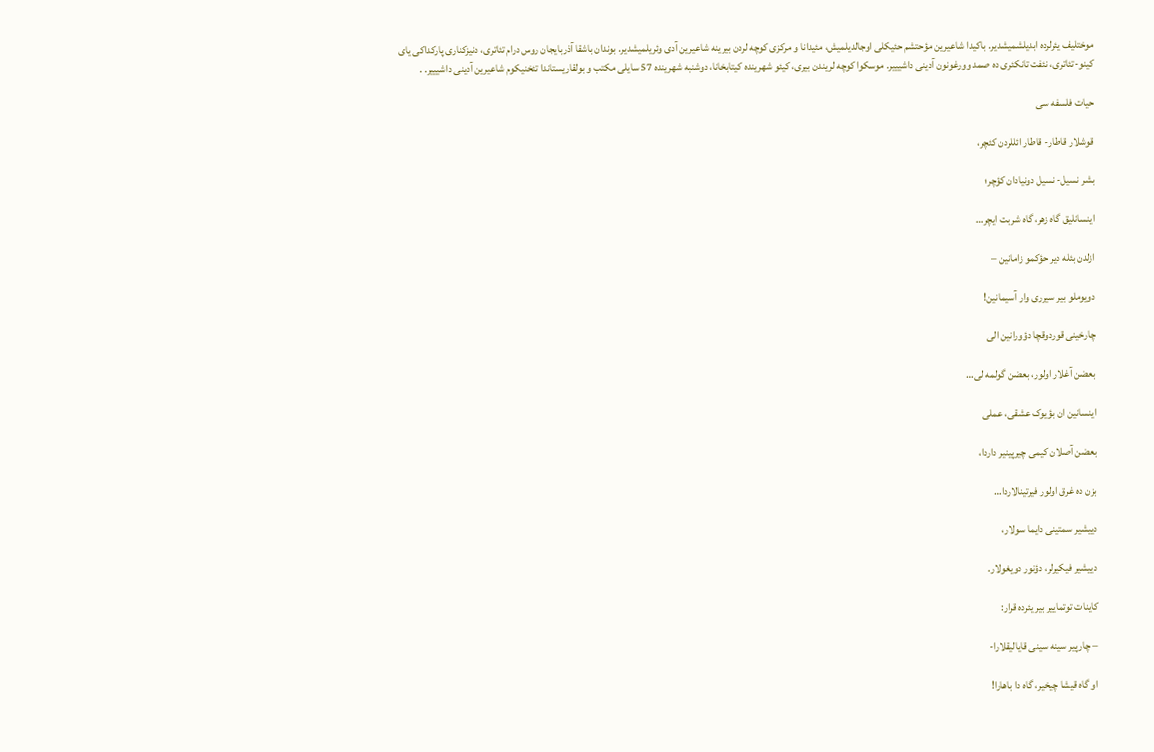موختلیف یئرلرده ابدیلشمیشدیر. باکیدا شاعیرین مؤحتشم حئیکلی اوجالدیلمیش، مئیدانا و مرکزی کوچه لردن بیرینه شاعیرین آدی وئریلمیشدیر. بوندان باشقا آذربایجان روس درام تئاتری، دنیزکناری پارکداکی یای کینو-تئاتری، نئفت تانکئری ده صمد وورغونون آدینی داشیییر. موسکوا کوچه لریندن بیری، کیئو شهرینده کیتابخانا، دوشنبه شهرینده 57 سایلی مکتب و بولقاریستاندا تئخنیکوم شاعیرین آدینی داشیییر. .

حیات فلسفه سی

قوشلار قاطار- قاطار ائللردن کئچر،

بشر نسیل- نسیل دونیادان کؤچر؛

اینسانلیق گاه زهر، گاه شربت ایچر…

ازلدن بئله دیر حؤکمو زامانین –

دویوملو بیر سیرری وار آسیمانین!

چارخینی قوردوقچا دؤورانین الی

بعضن آغلار اولور، بعضن گولمه لی…

اینسانین ان بؤیوک عشقی، عملی

بعضن آصلان کیمی چیرپینیر داردا،

بزن ده غرق اولور فیرتینالاردا…

دییشیر سمتینی دایما سولار،

دییشیر فیکیرلر، دؤنور دویغولار.

کاینات توتماییر بیر یئرده قرار:

– چارپیر سینه سینی قایالیقلارا-

او گاه قیشا چیخیر، گاه دا باهارا!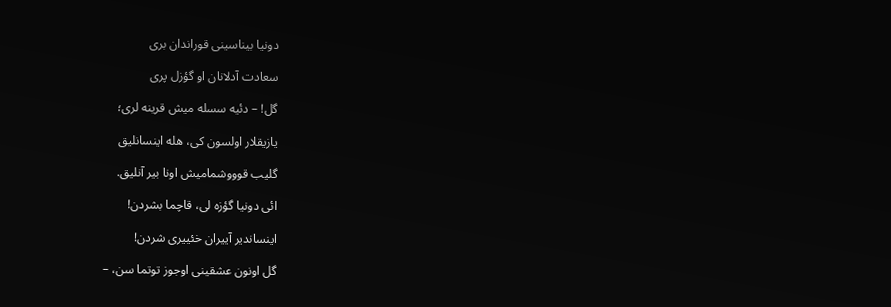دونیا بیناسینی قوراندان بری

سعادت آدلانان او گؤزل پری

گل! – دئیه سسله میش قرینه لری؛

یازیقلار اولسون کی، هله اینسانلیق

گلیب قوووشمامیش اونا بیر آنلیق.

ائی دونیا گؤزه لی، قاچما بشردن!

اینساندیر آییران خئییری شردن!

گل اونون عشقینی اوجوز توتما سن، –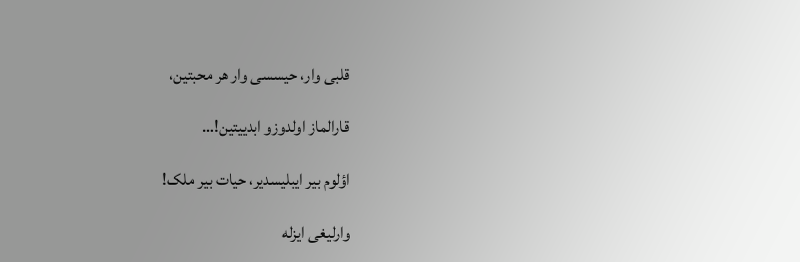قلبی وار، حیسسی وار هر محبتین،

قارالماز اولدوزو ابدییتین!…

اؤلوم بیر ایبلیسدیر، حیات بیر ملک!

وارلیغی ایزله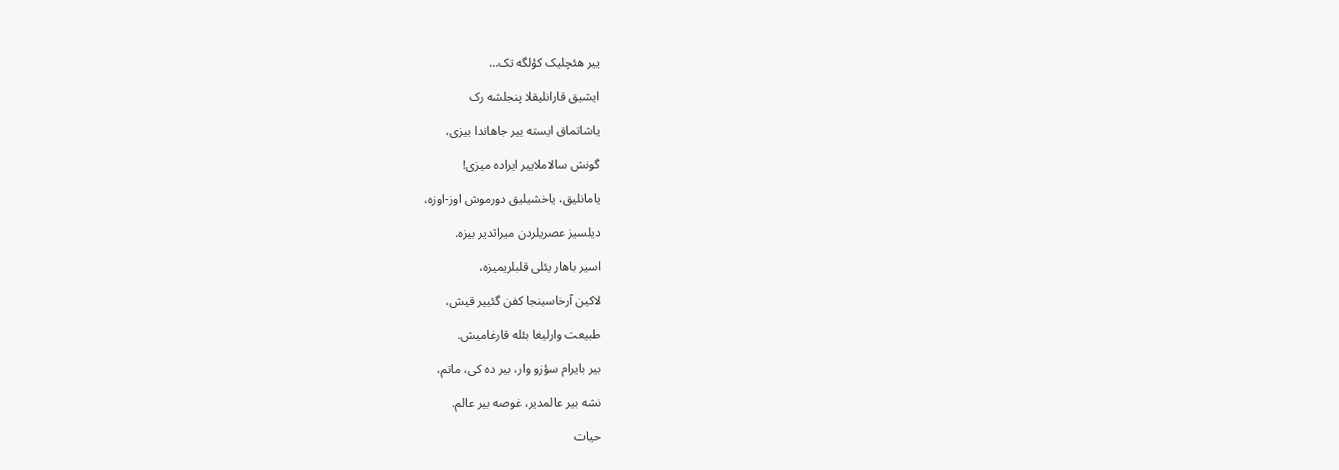ییر هئچلیک کؤلگه تک…

ایشیق قارانلیقلا پنجلشه رک

یاشاتماق ایسته ییر جاهاندا بیزی،

گونش سالاملاییر ایراده میزی!

یامانلیق، یاخشیلیق دورموش اوز-اوزه،

دیلسیز عصریلردن میراثدیر بیزه.

اسیر باهار یئلی قلبلریمیزه،

لاکین آرخاسینجا کفن گئییر قیش،

طبیعت وارلیغا بئله قارغامیش.

بیر بایرام سؤزو وار، بیر ده کی، ماتم،

نشه بیر عالمدیر، غوصه بیر عالم.

حیات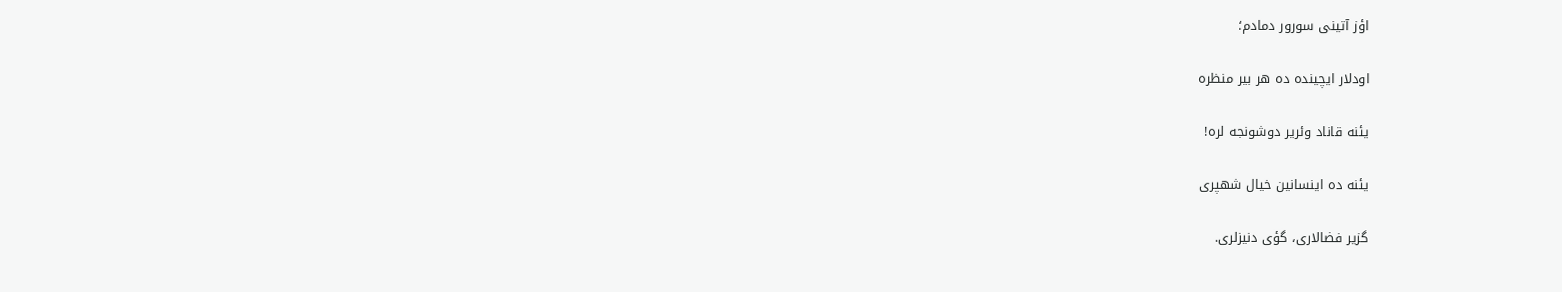اؤز آتینی سورور دمادم؛

اودلار ایچینده ده هر بیر منظره

یئنه قاناد وئریر دوشونجه لره!

یئنه ده اینسانین خیال شهپری

گزیر فضالاری، گؤی دنیزلری.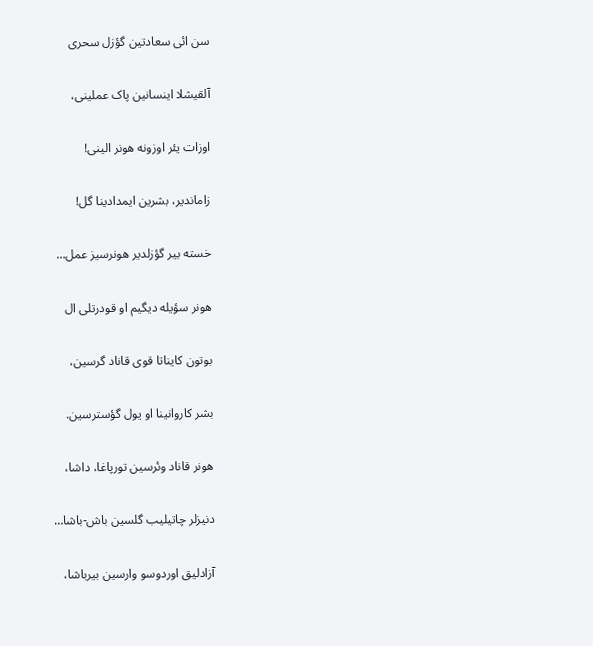سن ائی سعادتین گؤزل سحری

آلقیشلا اینسانین پاک عملینی،

اوزات یئر اوزونه هونر الینی!

زاماندیر، بشرین ایمدادینا گل!

خسته بیر گؤزلدیر هونرسیز عمل…

هونر سؤیله دیگیم او قودرتلی ال

بوتون کایناتا قوی قاناد گرسین،

بشر کاروانینا او یول گؤسترسین.

هونر قاناد وئرسین تورپاغا، داشا،

دنیزلر چاتیلیب گلسین باش-باشا…

آزادلیق اوردوسو وارسین بیرباشا،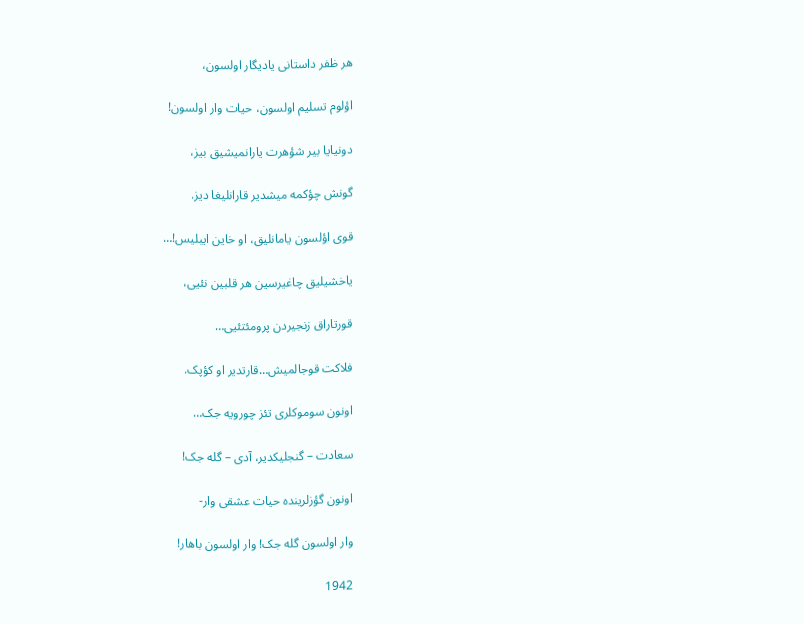هر ظفر داستانی یادیگار اولسون،

اؤلوم تسلیم اولسون، حیات وار اولسون!

دونیایا بیر شؤهرت یارانمیشیق بیز،

گونش چؤکمه میشدیر قارانلیغا دیز.

قوی اؤلسون یامانلیق، او خاین ایبلیس!…

یاخشیلیق چاغیرسین هر قلبین نئیی،

قورتاراق زنجیردن پرومئتئیی…

فلاکت قوجالمیش…قارتدیر او کؤپک.

اونون سوموکلری تئز چورویه جک…

سعادت – گنجلیکدیر، آدی – گله جک!

اونون گؤزلرینده حیات عشقی وار-

وار اولسون گله جک! وار اولسون باهار!

1942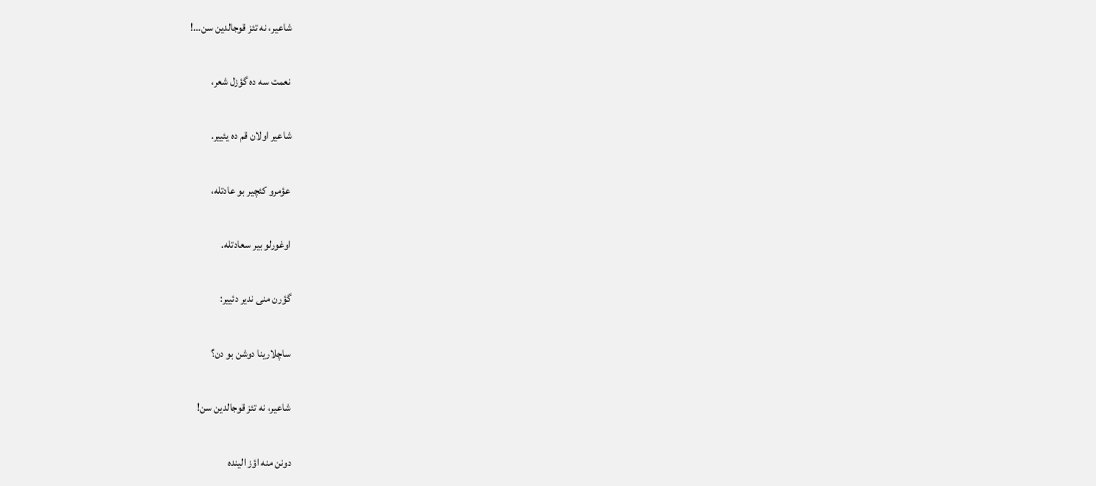شاعیر، نه تئز قوجالدین سن…!

نعمت سه ده گؤزل شعر،

شاعیر اولان قم ده یئییر.

عؤمرو کئچیر بو عادتله،

اوغورلو بیر سعادتله.

گؤرن منی ندیر دئییر:

ساچلارینا دوشن بو دن؟

شاعیر، نه تئز قوجالدین سن!

دونن منه اؤز الینده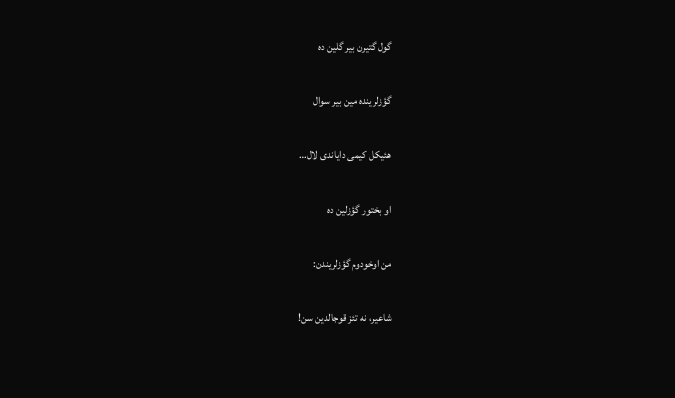گول گتیرن بیر گلین ده

گؤزلرینده مین بیر سوال

هئیکل کیمی دایاندی لال…

او بختور گؤزلین ده

من اوخودوم گؤزلریندن:

شاعیر، نه تئز قوجالدین سن!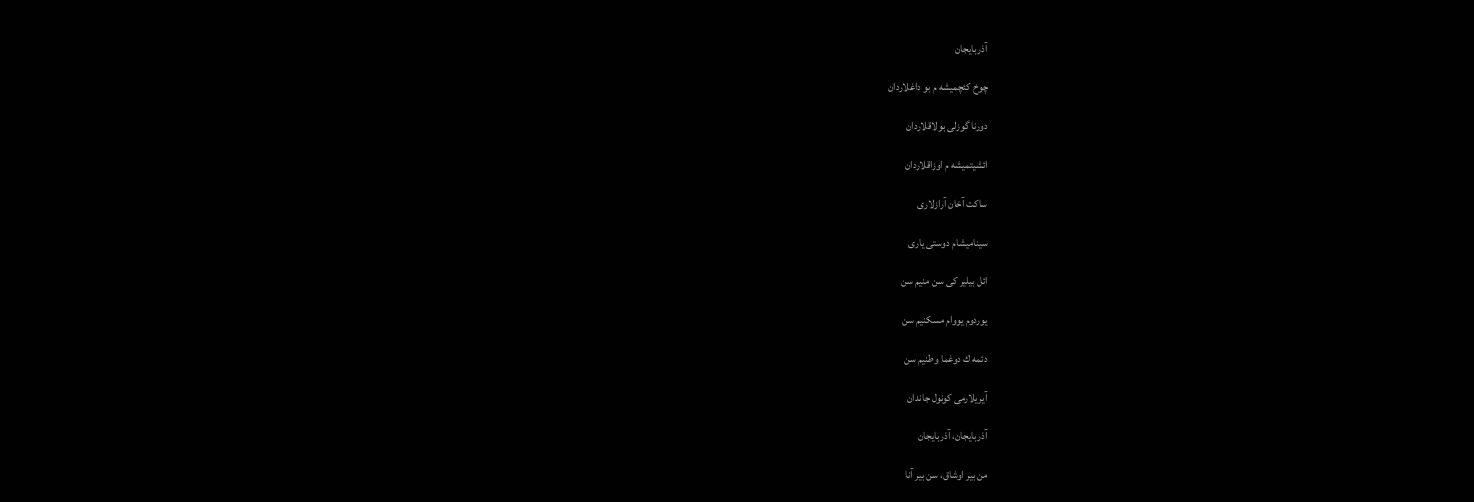آذربایجان

چوخ كئچمیشه م بو داغلاردان

دورنا گوزلی بولاقلاردان

ائشیتمیشه م اوزاقلاردان

ساكت آخان آرازلاری

سینامیشام دوستی یاری

ائل بیلیر كی سن منیم سن

یوردوم یووام مسكنیم سن

دئمه ك دوغما وطنیم سن

آیریلارمی كونول جاندان

آذربایجان، آذربایجان

من بیر اوشاق، سن بیر آنا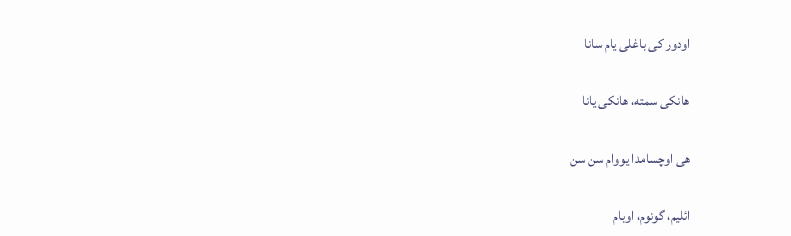اودور كی باغلی یام سانا

هانكی سمته، هانكی یانا

هی اوچسامدا یووام سن سن

ائلیم، گونوم، اوبام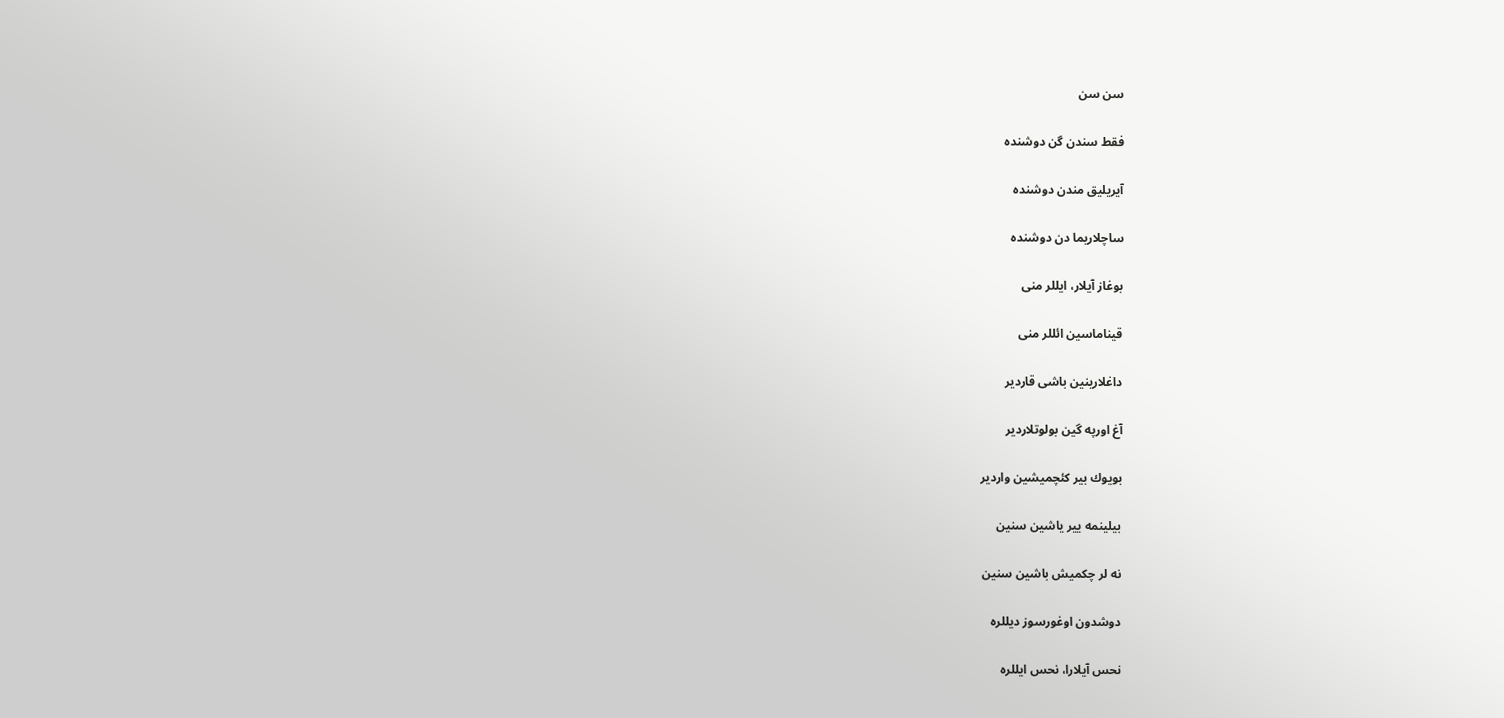سن سن

فقط سندن گن دوشنده

آیریلیق مندن دوشنده

ساچلاریما دن دوشنده

بوغاز آیلار، ایللر منی

قیناماسین ائللر منی

داغلارینین باشی قاردیر

آغ اورپه گین بولوتلاردیر

بویوك بیر كئچمیشین واردیر

بیلینمه ییر یاشین سنین

نه لر چكمیش باشین سنین

دوشدون اوغورسوز دیللره

نحس آیلارا، نحس ایللره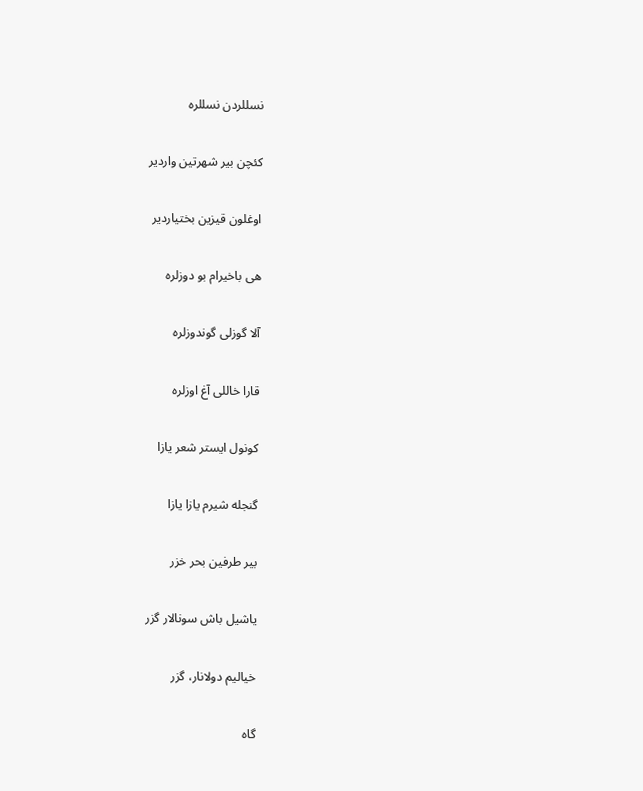نسللردن نسللره

كئچن بیر شهرتین واردیر

اوغلون قیزین بختیاردیر

هی باخیرام بو دوزلره

آلا گوزلی گوندوزلره

قارا خاللی آغ اوزلره

كونول ایستر شعر یازا

گنجله شیرم یازا یازا

بیر طرفین بحر خزر

یاشیل باش سونالار گزر

خیالیم دولانار، گزر

گاه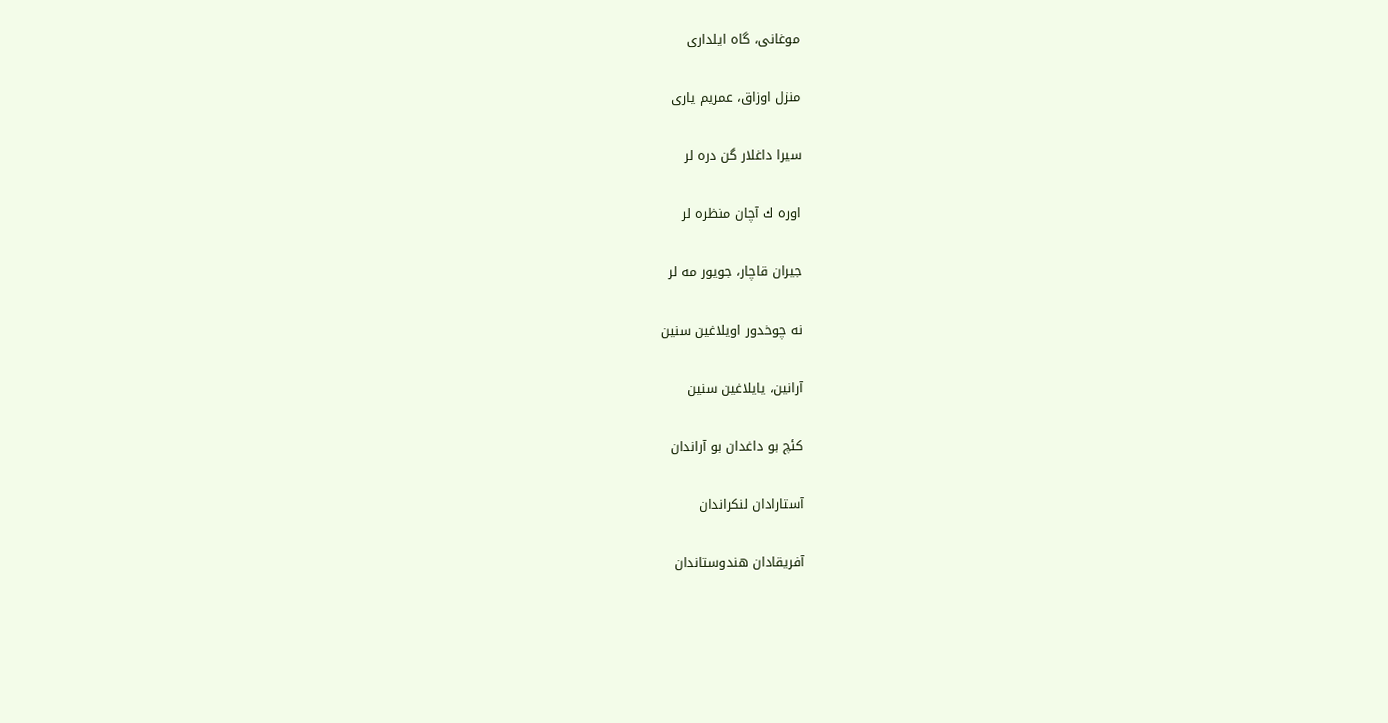موغانی، گاه ایلداری

منزل اوزاق، عمریم یاری

سیرا داغلار گن دره لر

اوره ك آچان منظره لر

جیران قاچار، جویور مه لر

نه چوخدور اویلاغین سنین

آرانین، یایلاغین سنین

كئچ بو داغدان بو آراندان

آستارادان لنكراندان

آفریقادان هندوستاندان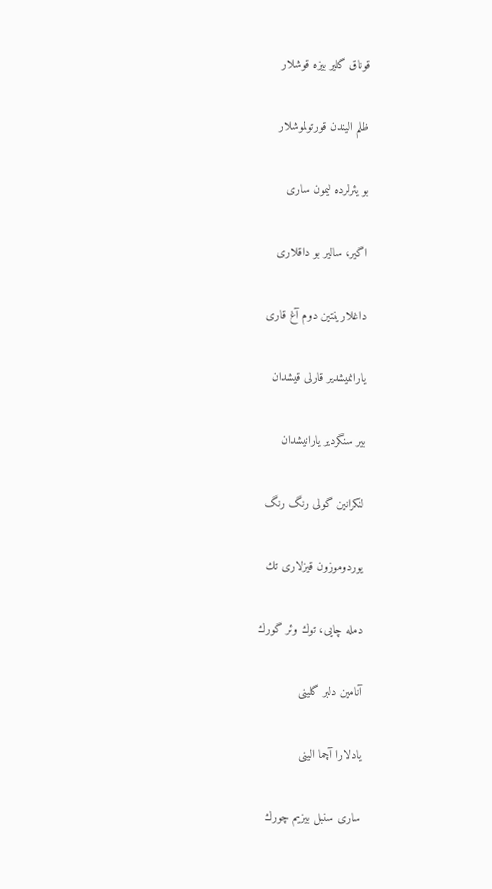قوناق گلیر بیزه قوشلار

ظلم الیندن قورتولموشلار

بو یئرلرده لیمون ساری

اگیر، سالیر بو داقلاری

داغلارینتین دوم آغ قاری

یارانمیشدیر قارلی قیشدان

بیر سنگردیر یارانیشدان

لنكرانین گولی رنگ رنگ

یوردوموزون قیزلاری تك

دمله چایی، توك وئر گورك

آنامین دلبر گلینی

یادلارا آچما الینی

ساری سنبل بیزیم چورك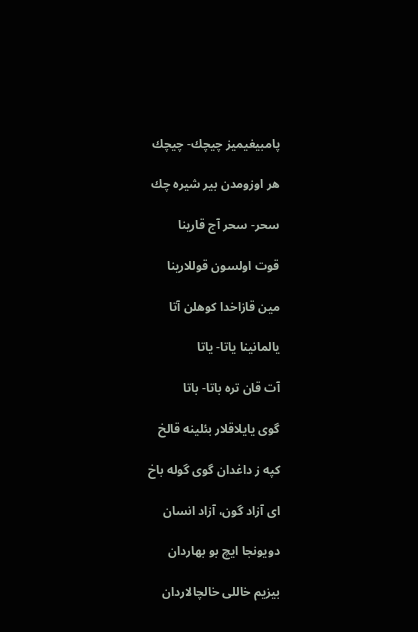پامبیغیمیز چیچك- چیچك

هر اوزومدن بیر شیره چك

سحر- سحر آج قارینا

قوت اولسون قوللارینا

مین قازاخدا كوهلن آتا

یالمانینا یاتا- یاتا

آت قان تره باتا- باتا

گوی یایلاقلار بئلینه قالخ

كپه ز داغدان گوی گوله باخ

ای آزاد گون، آزاد انسان

دویونجا ایچ بو بهاردان

بیزیم خاللی خالچالاردان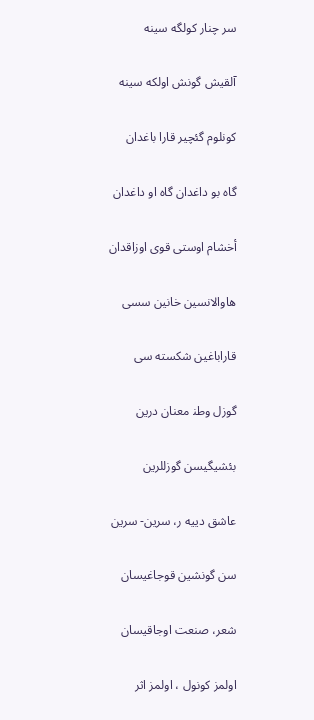سر چنار كولگه سینه

آلقیش گونش اولكه سینه

كونلوم گئچیر قارا باغدان

گاه بو داغدان گاه او داغدان

أخشام اوستی قوی اوزاقدان

هاوالانسین خانین سسی

قاراباغین شكسته سی

گوزل وطن‍ ‍‍‍‍‌معنان درین

بئشیگیسن گوزللرین

عاشق دییه ر، سرین- سرین

سن گونشین قوجاغیسان

شعر، صنعت اوجاقیسان

اولمز كونول ، اولمز اثر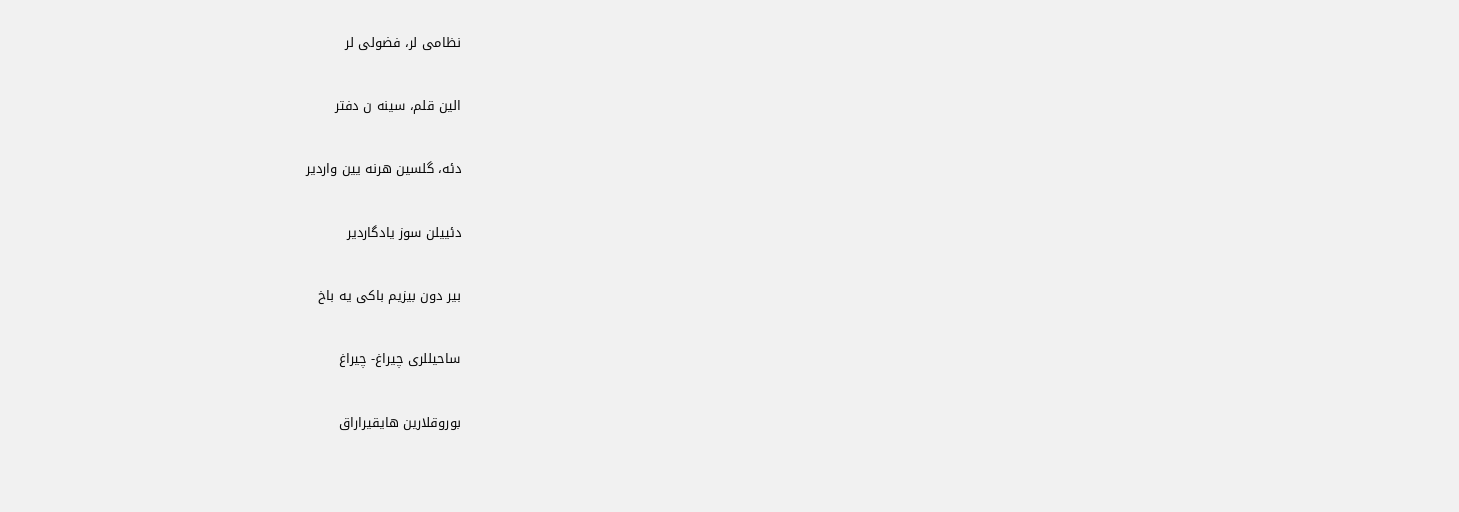نظامی لر، فضولی لر

الین قلم، سینه ن دفتر

دئه، گلسین هرنه یین واردیر

دئییلن سوز یادگاردیر

بیر دون بیزیم باكی یه باخ

ساحیللری چیراغ- چیراغ

بوروقلارین هایقیراراق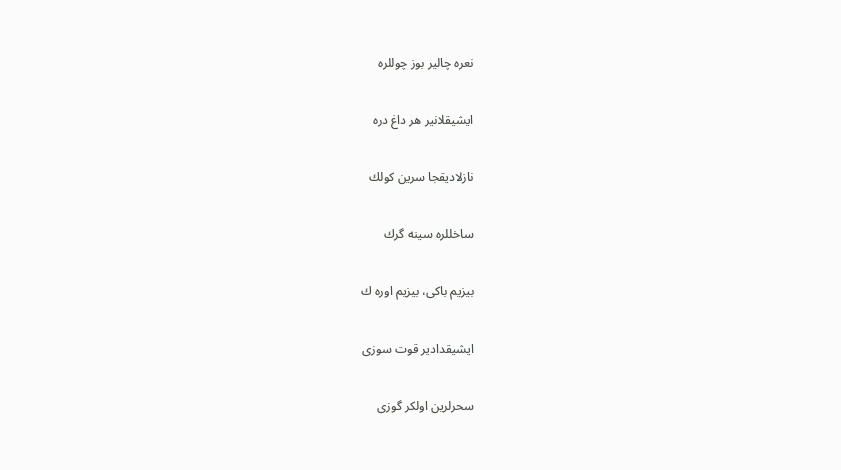نعره چالیر بوز چوللره

ایشیقلانیر هر داغ دره

نازلادیقجا سرین كولك

ساخللره سینه گرك

بیزیم باكی، بیزیم اوره ك

ایشیقدادیر قوت سوزی

سحرلرین اولكر گوزی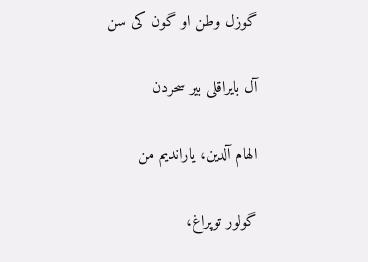گوزل وطن او گون كی سن

آل بایراقلی بیر سحردن

الهام آلدین، یاراندیم من

گولور توپراغ،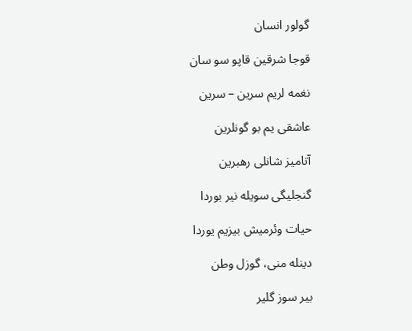گولور انسان

قوجا شرقین قاپو سو سان

نغمه لریم سرین – سرین

عاشقی یم بو گونلرین

آتامیز شانلی رهبرین

گنجلیگی سویله نیر بوردا

حیات وئرمیش بیزیم یوردا

دینله منی، گوزل وطن

بیر سوز گلیر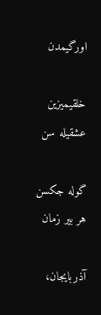اورگیمدن

خلقیمیزین عشقیله سن

گوله جكسن هر بیر زمان

آذربایجان،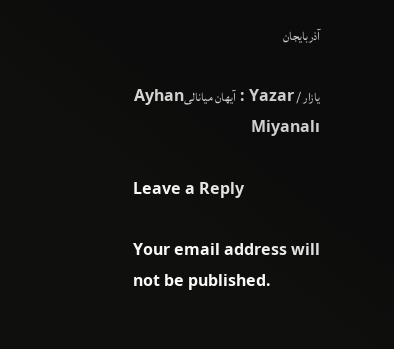آذربایجان

یازار / Yazar : آیهان میانالیAyhan Miyanalı

Leave a Reply

Your email address will not be published.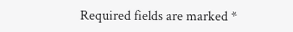Required fields are marked *